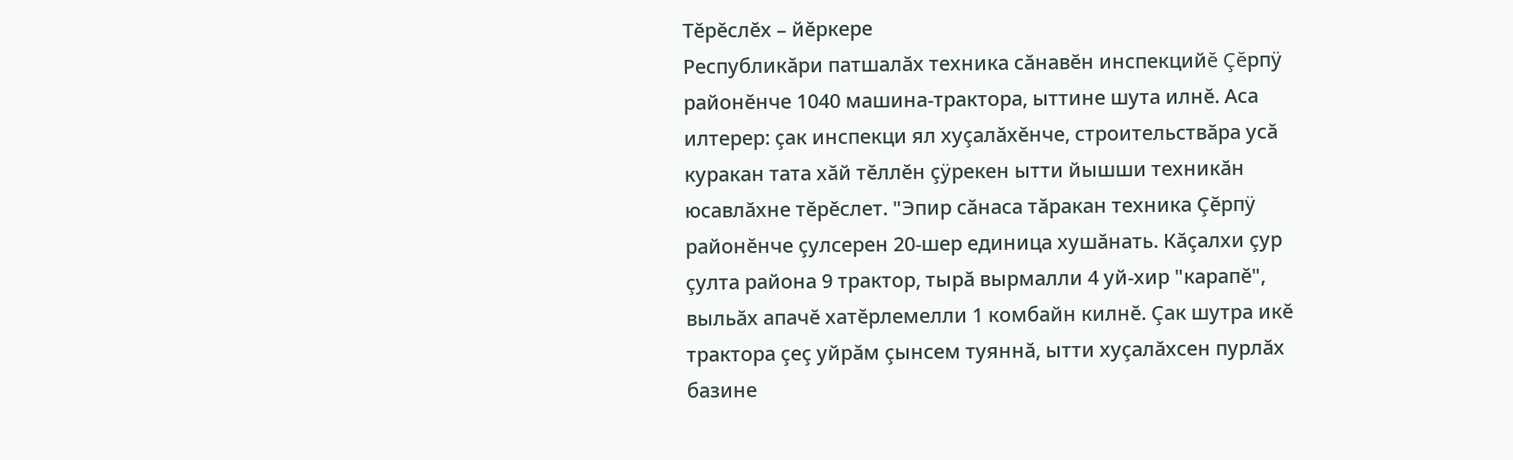Тĕрĕслĕх – йĕркере
Республикăри патшалăх техника сăнавĕн инспекцийĕ Çĕрпÿ районĕнче 1040 машина-трактора, ыттине шута илнĕ. Аса илтерер: çак инспекци ял хуçалăхĕнче, строительствăра усă куракан тата хăй тĕллĕн çÿрекен ытти йышши техникăн юсавлăхне тĕрĕслет. "Эпир сăнаса тăракан техника Çĕрпÿ районĕнче çулсерен 20-шер единица хушăнать. Кăçалхи çур çулта района 9 трактор, тырă вырмалли 4 уй-хир "карапĕ", выльăх апачĕ хатĕрлемелли 1 комбайн килнĕ. Çак шутра икĕ трактора çеç уйрăм çынсем туяннă, ытти хуçалăхсен пурлăх базине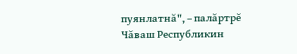пуянлатнă", – палăртрĕ Чăваш Республикин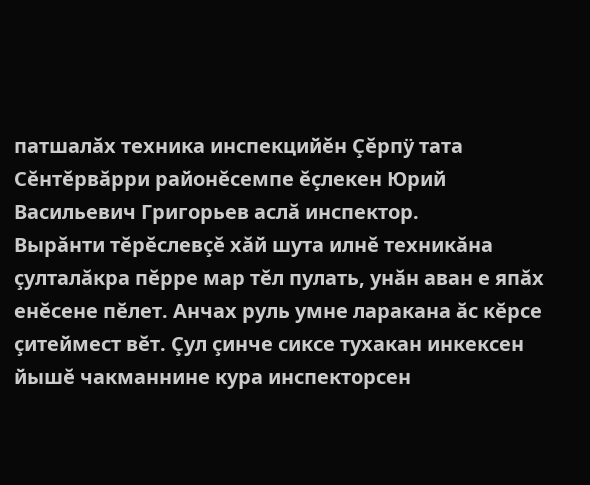патшалăх техника инспекцийĕн Çĕрпÿ тата Сĕнтĕрвăрри районĕсемпе ĕçлекен Юрий Васильевич Григорьев аслă инспектор.
Вырăнти тĕрĕслевçĕ хăй шута илнĕ техникăна çулталăкра пĕрре мар тĕл пулать, унăн аван е япăх енĕсене пĕлет. Анчах руль умне ларакана ăс кĕрсе çитеймест вĕт. Çул çинче сиксе тухакан инкексен йышĕ чакманнине кура инспекторсен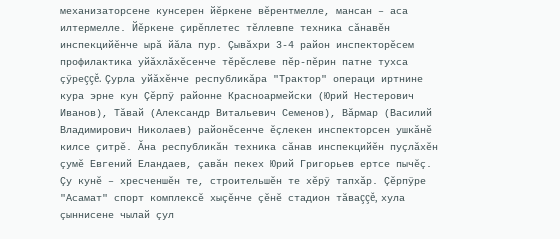механизаторсене кунсерен йĕркене вĕрентмелле, мансан – аса илтермелле. Йĕркене çирĕплетес тĕллевпе техника сăнавĕн инспекцийĕнче ырă йăла пур. Çывăхри 3-4 район инспекторĕсем профилактика уйăхлăхĕсенче тĕрĕслеве пĕр-пĕрин патне тухса çÿреççĕ. Çурла уйăхĕнче республикăра "Трактор" операци иртнине кура эрне кун Çĕрпÿ районне Красноармейски (Юрий Нестерович Иванов), Тăвай (Александр Витальевич Семенов), Вăрмар (Василий Владимирович Николаев) районĕсенче ĕçлекен инспекторсен ушкăнĕ килсе çитрĕ. Ăна республикăн техника сăнав инспекцийĕн пуçлăхĕн çумĕ Евгений Еландаев, çавăн пекех Юрий Григорьев ертсе пычĕç.
Çу кунĕ – хресченшĕн те, строительшĕн те хĕрÿ тапхăр. Çĕрпÿре "Асамат" спорт комплексĕ хыçĕнче çĕнĕ стадион тăваççĕ, хула çыннисене чылай çул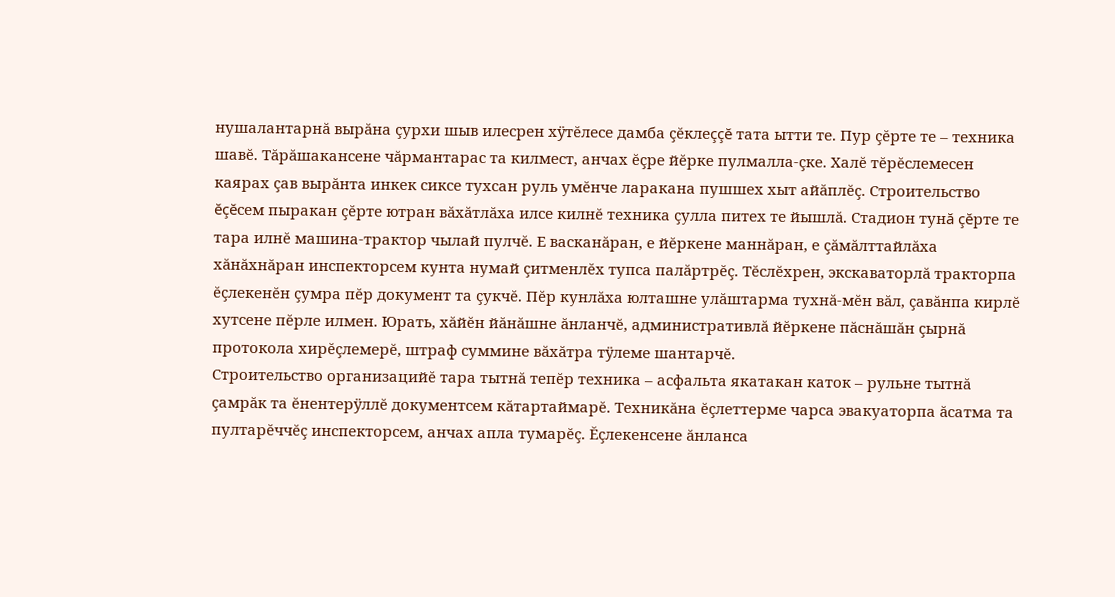нушалантарнă вырăна çурхи шыв илесрен хÿтĕлесе дамба çĕклеççĕ тата ытти те. Пур çĕрте те – техника шавĕ. Тăрăшакансене чăрмантарас та килмест, анчах ĕçре йĕрке пулмалла-çке. Халĕ тĕрĕслемесен каярах çав вырăнта инкек сиксе тухсан руль умĕнче ларакана пушшех хыт айăплĕç. Строительство ĕçĕсем пыракан çĕрте ютран вăхăтлăха илсе килнĕ техника çулла питех те йышлă. Стадион тунă çĕрте те тара илнĕ машина-трактор чылай пулчĕ. Е васканăран, е йĕркене маннăран, е çăмăлттайлăха хăнăхнăран инспекторсем кунта нумай çитменлĕх тупса палăртрĕç. Тĕслĕхрен, экскаваторлă тракторпа ĕçлекенĕн çумра пĕр документ та çукчĕ. Пĕр кунлăха юлташне улăштарма тухнă-мĕн вăл, çавăнпа кирлĕ хутсене пĕрле илмен. Юрать, хăйĕн йăнăшне ăнланчĕ, административлă йĕркене пăснăшăн çырнă протокола хирĕçлемерĕ, штраф суммине вăхăтра тÿлеме шантарчĕ.
Строительство организацийĕ тара тытнă тепĕр техника – асфальта якатакан каток – рульне тытнă çамрăк та ĕнентерÿллĕ документсем кăтартаймарĕ. Техникăна ĕçлеттерме чарса эвакуаторпа ăсатма та пултарĕччĕç инспекторсем, анчах апла тумарĕç. Ĕçлекенсене ăнланса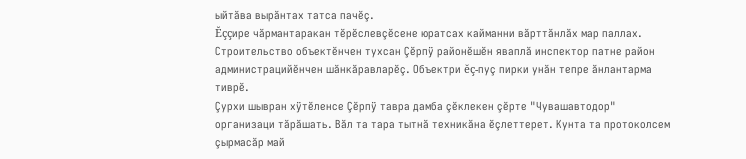ыйтăва вырăнтах татса пачĕç.
Ĕççире чăрмантаракан тĕрĕслевçĕсене юратсах кайманни вăрттăнлăх мар паллах. Строительство объектĕнчен тухсан Çĕрпÿ районĕшĕн яваплă инспектор патне район администрацийĕнчен шăнкăравларĕç. Объектри ĕç-пуç пирки унăн тепре ăнлантарма тиврĕ.
Çурхи шывран хÿтĕленсе Çĕрпÿ тавра дамба çĕклекен çĕрте "Чувашавтодор" организаци тăрăшать. Вăл та тара тытнă техникăна ĕçлеттерет. Кунта та протоколсем çырмасăр май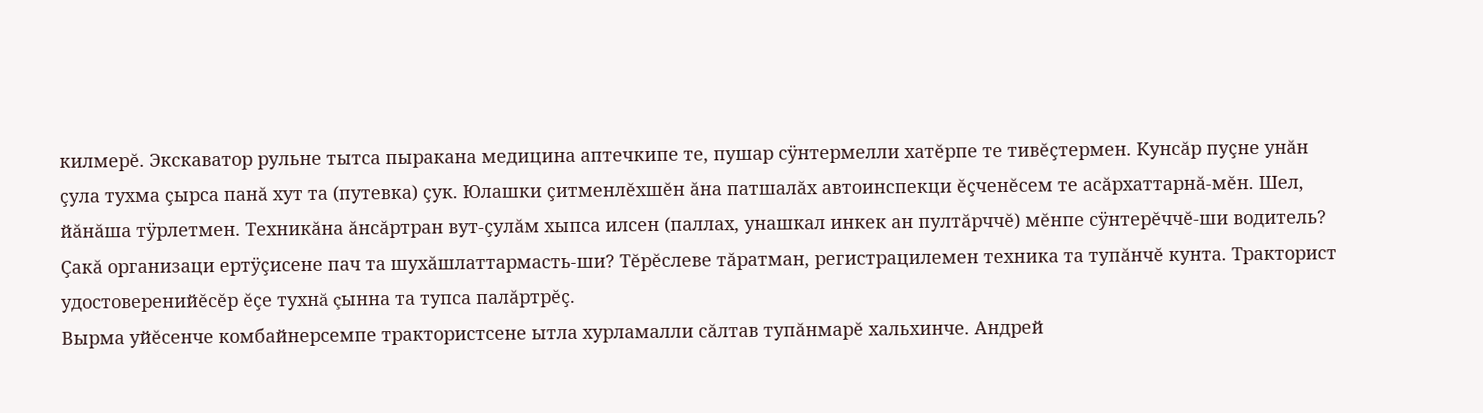килмерĕ. Экскаватор рульне тытса пыракана медицина аптечкипе те, пушар сÿнтермелли хатĕрпе те тивĕçтермен. Кунсăр пуçне унăн çула тухма çырса панă хут та (путевка) çук. Юлашки çитменлĕхшĕн ăна патшалăх автоинспекци ĕçченĕсем те асăрхаттарнă-мĕн. Шел, йăнăша тÿрлетмен. Техникăна ăнсăртран вут-çулăм хыпса илсен (паллах, унашкал инкек ан пултăрччĕ) мĕнпе сÿнтерĕччĕ-ши водитель? Çакă организаци ертÿçисене пач та шухăшлаттармасть-ши? Тĕрĕслеве тăратман, регистрацилемен техника та тупăнчĕ кунта. Тракторист удостоверенийĕсĕр ĕçе тухнă çынна та тупса палăртрĕç.
Вырма уйĕсенче комбайнерсемпе трактористсене ытла хурламалли сăлтав тупăнмарĕ хальхинче. Андрей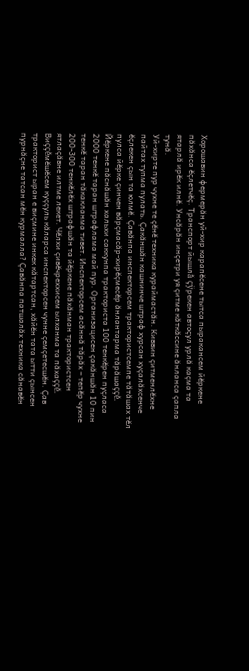Хорошавин фермерăн уй-хир карапĕсене тытса пыракансем йĕркене пăхăнса ĕçлетчĕç. Транспорт йышлă çÿрекен автоçул урлă каçма та ятарлă ирĕк илнĕ. Унсăрăн инçетри уя çитме кăткăссине ăнланса çапла тунă.
Уй-хирте пур чухне те çĕнĕ техника кураймастăн. Киввин çитменлĕхне пайтах тупма пулать. Çакăншăн кашнинче штраф хурсан хуçалăхсенче ĕçлекен çын та юлмĕ. Çавăнпа инспекторсем трактористсемпе тăтăшах тĕл пулса йĕрке çинчен вăрçмасăр-хирĕçмесĕр ăнлантарма тăрăшаççĕ. Йĕркене пăснăшăн хальхи саккунпа тракториста 100 тенкĕрен пуçласа 2000 тенкĕ таран штрафлама май пур. Организацисен çакăншăн 10 пин тенкĕ таран тăкакланма тивет. Инспекторсем асăннă тăрăх – тепĕр чухне 200-300 тенкĕлĕх штрафшăн та йĕркене пăхăнман трактористсен ятлаçăвне илтме лекет. Чĕлхи çивĕчреххисем ылханма та пăхаççĕ. Виççĕмĕшĕсем куççуль кăларса инспекторсен чунне çемçетесшĕн. Çав тракторист ыран е виçмине инкек кăтартсан, хăйĕн тата ытти çынсен пурнăçне татсан мĕн курмалла? Çавăнпа патшалăх техника сăнавĕн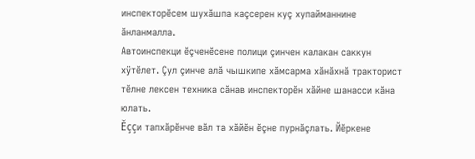инспекторĕсем шухăшпа каçсерен куç хупайманнине ăнланмалла.
Автоинспекци ĕçченĕсене полици çинчен калакан саккун хÿтĕлет. Çул çинче алă чышкипе хăмсарма хăнăхнă тракторист тĕлне лексен техника сăнав инспекторĕн хăйне шанасси кăна юлать.
Ĕççи тапхăрĕнче вăл та хăйĕн ĕçне пурнăçлать. Йĕркене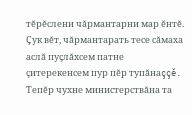тĕрĕслени чăрмантарни мар ĕнтĕ. Çук вĕт, чăрмантарать тесе сăмаха аслă пуçлăхсем патне çитерекенсем пур пĕр тупăнаççĕ. Тепĕр чухне министерствăна та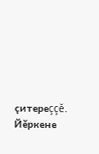çитереççĕ. Йĕркене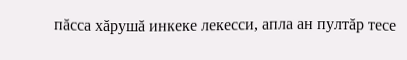пăсса хăрушă инкеке лекесси, апла ан пултăр тесе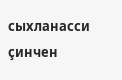сыхланасси çинчен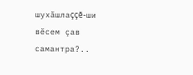шухăшлаççĕ-ши вĕсем çав самантра?..